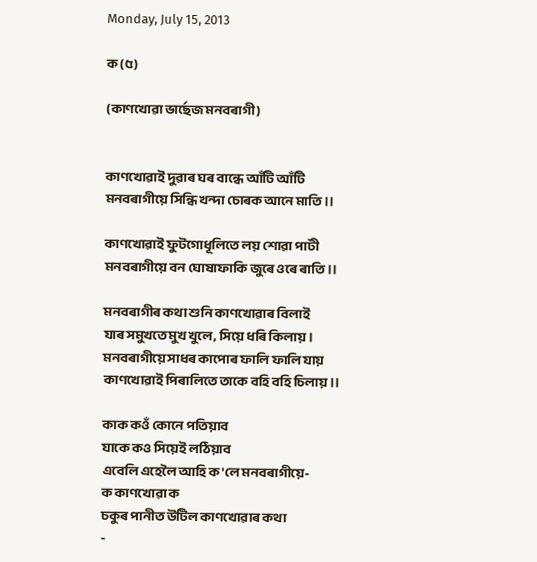Monday, July 15, 2013

ক (৫)

(কাণখোৱা ভার্ছেজ মনবৰাগী)


কাণখোৱাই দুৱাৰ ঘৰ বান্ধে আঁটি আঁটি
মনবৰাগীয়ে সিন্ধি খন্দা চোৰক আনে মাতি।।

কাণখোৱাই ফুটগোধূলিতে লয় শোৱা পাটী
মনবৰাগীয়ে বন ঘোষাফাকি জুৰে ওৰে ৰাতি।।

মনবৰাগীৰ কথা শুনি কাণখোৱাৰ বিলাই
যাৰ সমুখতে মুখ খুলে, সিয়ে ধৰি কিলায়।
মনবৰাগীয়ে সাধৰ কাপোৰ ফালি ফালি যায়
কাণখোৱাই পিৰালিতে তাকে বহি বহি চিলায়।।

কাক কওঁ কোনে পতিয়াব
যাকে কও সিয়েই লঠিয়াব
এবেলি এহেলৈ আহি ক'লে মনবৰাগীয়ে-
ক কাণখোৱা ক
চকুৰ পানীত উটিল কাণখোৱাৰ কথা
-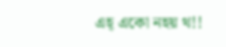এহ্‌ একো নহয় থ!!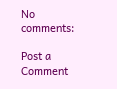No comments:

Post a Comment